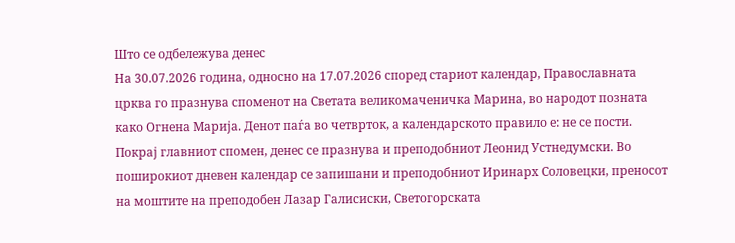Што се одбележува денес
На 30.07.2026 година, односно на 17.07.2026 според стариот календар, Православната црква го празнува споменот на Светата великомаченичка Марина, во народот позната како Огнена Марија. Денот паѓа во четврток, а календарското правило е: не се пости.
Покрај главниот спомен, денес се празнува и преподобниот Леонид Устнедумски. Во поширокиот дневен календар се запишани и преподобниот Иринарх Соловецки, преносот на моштите на преподобен Лазар Галисиски, Светогорската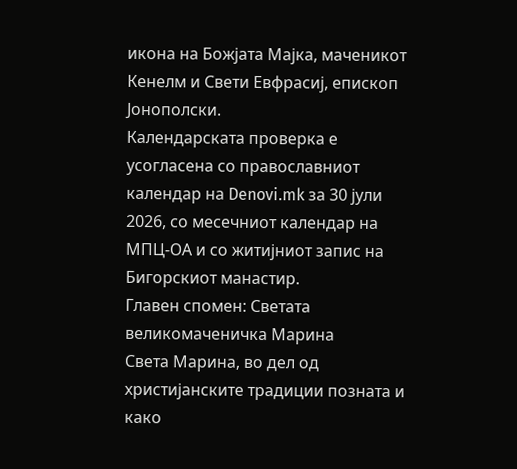икона на Божјата Мајка, маченикот Кенелм и Свети Евфрасиј, епископ Јонополски.
Календарската проверка е усогласена со православниот календар на Denovi.mk за 30 јули 2026, со месечниот календар на МПЦ-ОА и со житијниот запис на Бигорскиот манастир.
Главен спомен: Светата великомаченичка Марина
Света Марина, во дел од христијанските традиции позната и како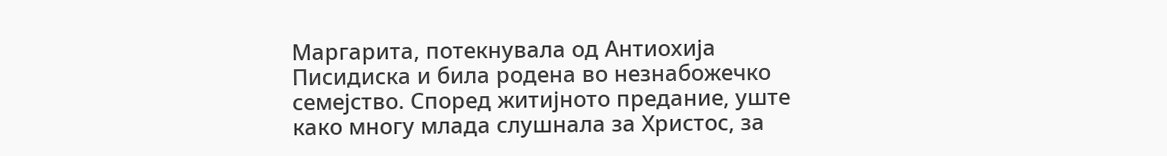Маргарита, потекнувала од Антиохија Писидиска и била родена во незнабожечко семејство. Според житијното предание, уште како многу млада слушнала за Христос, за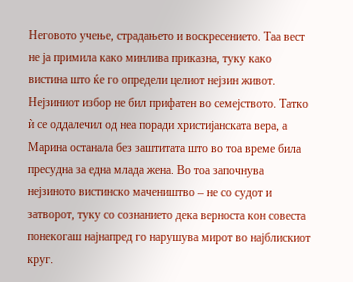Неговото учење, страдањето и воскресението. Таа вест не ја примила како минлива приказна, туку како вистина што ќе го определи целиот нејзин живот.
Нејзиниот избор не бил прифатен во семејството. Татко ѝ се оддалечил од неа поради христијанската вера, а Марина останала без заштитата што во тоа време била пресудна за една млада жена. Во тоа започнува нејзиното вистинско мачеништво – не со судот и затворот, туку со сознанието дека верноста кон совеста понекогаш најнапред го нарушува мирот во најблискиот круг.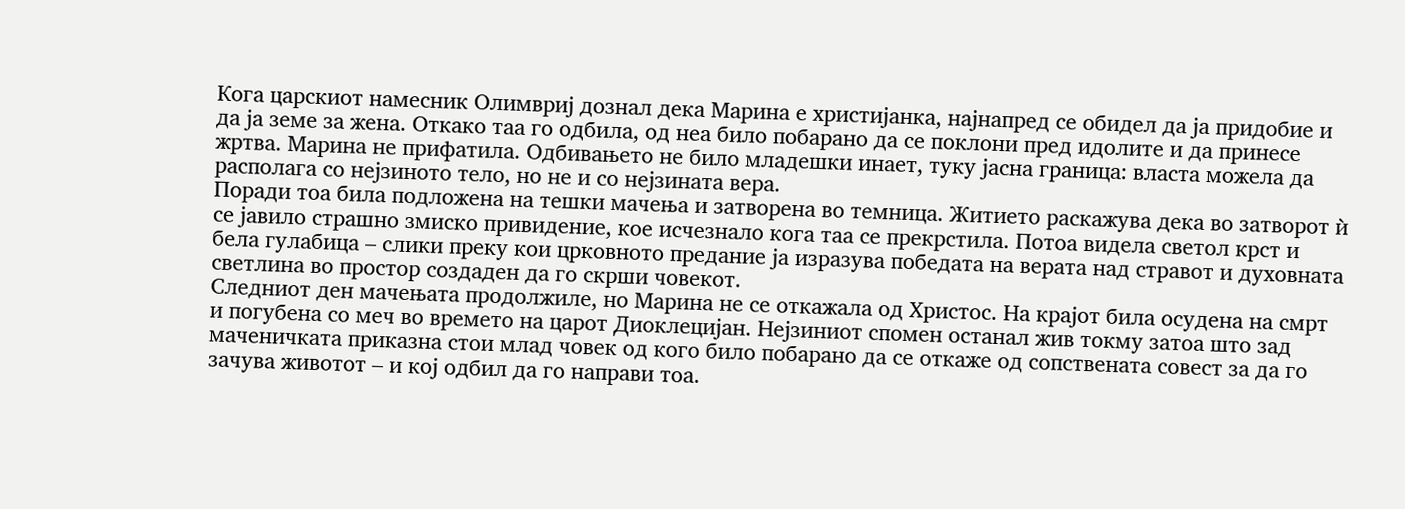Кога царскиот намесник Олимвриј дознал дека Марина е христијанка, најнапред се обидел да ја придобие и да ја земе за жена. Откако таа го одбила, од неа било побарано да се поклони пред идолите и да принесе жртва. Марина не прифатила. Одбивањето не било младешки инает, туку јасна граница: власта можела да располага со нејзиното тело, но не и со нејзината вера.
Поради тоа била подложена на тешки мачења и затворена во темница. Житието раскажува дека во затворот ѝ се јавило страшно змиско привидение, кое исчезнало кога таа се прекрстила. Потоа видела светол крст и бела гулабица – слики преку кои црковното предание ја изразува победата на верата над стравот и духовната светлина во простор создаден да го скрши човекот.
Следниот ден мачењата продолжиле, но Марина не се откажала од Христос. На крајот била осудена на смрт и погубена со меч во времето на царот Диоклецијан. Нејзиниот спомен останал жив токму затоа што зад маченичката приказна стои млад човек од кого било побарано да се откаже од сопствената совест за да го зачува животот – и кој одбил да го направи тоа.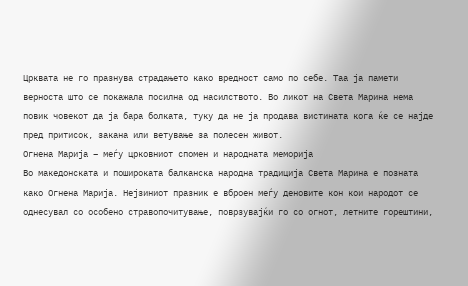Црквата не го празнува страдањето како вредност само по себе. Таа ја памети верноста што се покажала посилна од насилството. Во ликот на Света Марина нема повик човекот да ја бара болката, туку да не ја продава вистината кога ќе се најде пред притисок, закана или ветување за полесен живот.
Огнена Марија – меѓу црковниот спомен и народната меморија
Во македонската и пошироката балканска народна традиција Света Марина е позната како Огнена Марија. Нејзиниот празник е вброен меѓу деновите кон кои народот се однесувал со особено стравопочитување, поврзувајќи го со огнот, летните горештини,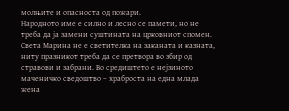молњите и опасноста од пожари.
Народното име е силно и лесно се памети, но не треба да ја замени суштината на црковниот спомен. Света Марина не е светителка на заканата и казната, ниту празникот треба да се претвора во збир од стравови и забрани. Во средиштето е нејзиното маченичко сведоштво – храброста на една млада жена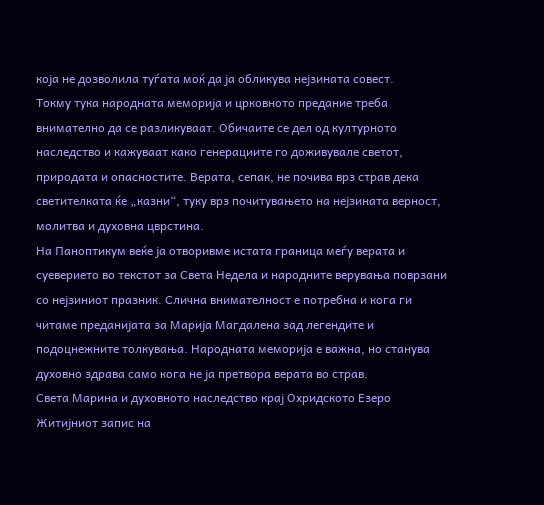која не дозволила туѓата моќ да ја обликува нејзината совест.
Токму тука народната меморија и црковното предание треба внимателно да се разликуваат. Обичаите се дел од културното наследство и кажуваат како генерациите го доживувале светот, природата и опасностите. Верата, сепак, не почива врз страв дека светителката ќе „казни“, туку врз почитувањето на нејзината верност, молитва и духовна цврстина.
На Паноптикум веќе ја отворивме истата граница меѓу верата и суеверието во текстот за Света Недела и народните верувања поврзани со нејзиниот празник. Слична внимателност е потребна и кога ги читаме преданијата за Марија Магдалена зад легендите и подоцнежните толкувања. Народната меморија е важна, но станува духовно здрава само кога не ја претвора верата во страв.
Света Марина и духовното наследство крај Охридското Езеро
Житијниот запис на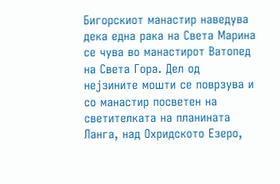Бигорскиот манастир наведува дека една рака на Света Марина се чува во манастирот Ватопед на Света Гора. Дел од нејзините мошти се поврзува и со манастир посветен на светителката на планината Ланга, над Охридското Езеро,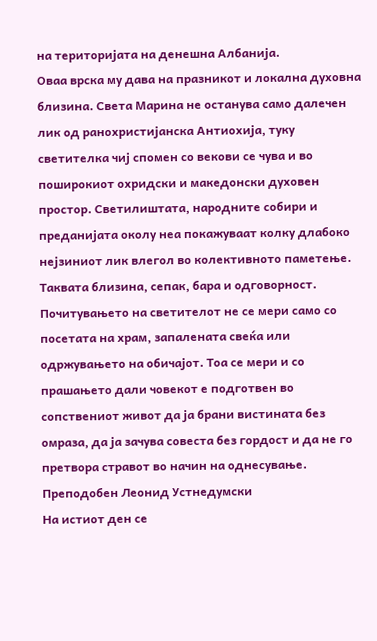на територијата на денешна Албанија.
Оваа врска му дава на празникот и локална духовна близина. Света Марина не останува само далечен лик од ранохристијанска Антиохија, туку светителка чиј спомен со векови се чува и во поширокиот охридски и македонски духовен простор. Светилиштата, народните собири и преданијата околу неа покажуваат колку длабоко нејзиниот лик влегол во колективното паметење.
Таквата близина, сепак, бара и одговорност. Почитувањето на светителот не се мери само со посетата на храм, запалената свеќа или одржувањето на обичајот. Тоа се мери и со прашањето дали човекот е подготвен во сопствениот живот да ја брани вистината без омраза, да ја зачува совеста без гордост и да не го претвора стравот во начин на однесување.
Преподобен Леонид Устнедумски
На истиот ден се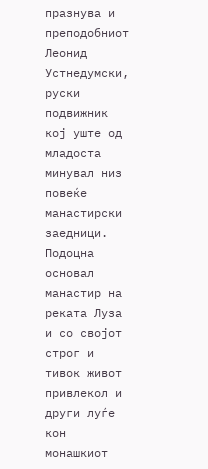празнува и преподобниот Леонид Устнедумски, руски подвижник кој уште од младоста минувал низ повеќе манастирски заедници. Подоцна основал манастир на реката Луза и со својот строг и тивок живот привлекол и други луѓе кон монашкиот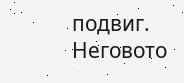подвиг.
Неговото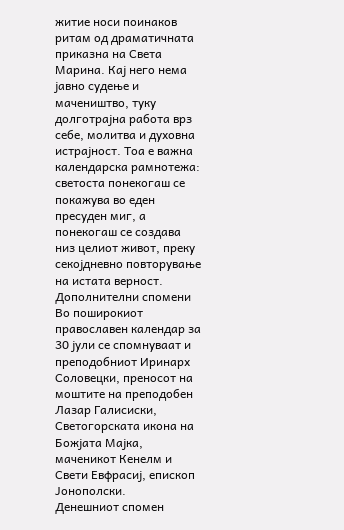житие носи поинаков ритам од драматичната приказна на Света Марина. Кај него нема јавно судење и мачеништво, туку долготрајна работа врз себе, молитва и духовна истрајност. Тоа е важна календарска рамнотежа: светоста понекогаш се покажува во еден пресуден миг, а понекогаш се создава низ целиот живот, преку секојдневно повторување на истата верност.
Дополнителни спомени
Во поширокиот православен календар за 30 јули се спомнуваат и преподобниот Иринарх Соловецки, преносот на моштите на преподобен Лазар Галисиски, Светогорската икона на Божјата Мајка, маченикот Кенелм и Свети Евфрасиј, епископ Јонополски.
Денешниот спомен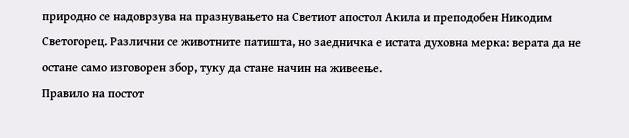природно се надоврзува на празнувањето на Светиот апостол Акила и преподобен Никодим Светогорец. Различни се животните патишта, но заедничка е истата духовна мерка: верата да не остане само изговорен збор, туку да стане начин на живеење.
Правило на постот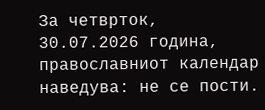За четврток, 30.07.2026 година, православниот календар наведува: не се пости.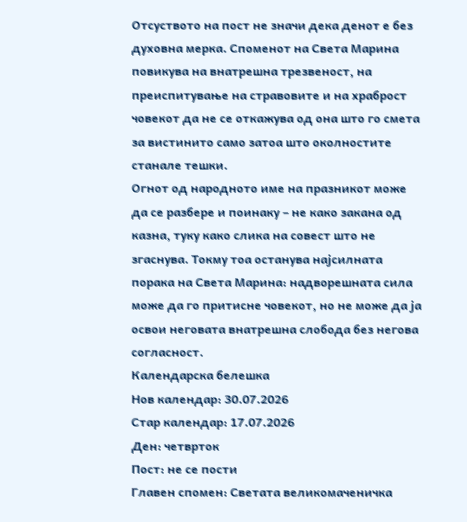Отсуството на пост не значи дека денот е без духовна мерка. Споменот на Света Марина повикува на внатрешна трезвеност, на преиспитување на стравовите и на храброст човекот да не се откажува од она што го смета за вистинито само затоа што околностите станале тешки.
Огнот од народното име на празникот може да се разбере и поинаку – не како закана од казна, туку како слика на совест што не згаснува. Токму тоа останува најсилната порака на Света Марина: надворешната сила може да го притисне човекот, но не може да ја освои неговата внатрешна слобода без негова согласност.
Календарска белешка
Нов календар: 30.07.2026
Стар календар: 17.07.2026
Ден: четврток
Пост: не се пости
Главен спомен: Светата великомаченичка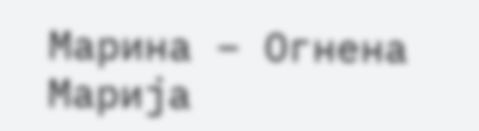Марина – Огнена Марија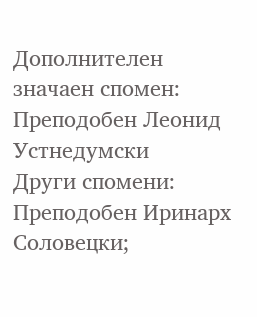Дополнителен значаен спомен: Преподобен Леонид Устнедумски
Други спомени: Преподобен Иринарх Соловецки;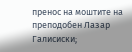пренос на моштите на преподобен Лазар Галисиски;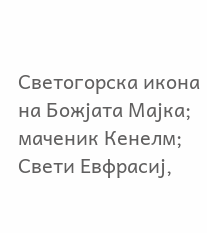Светогорска икона на Божјата Мајка; маченик Кенелм; Свети Евфрасиј,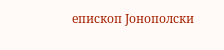епископ Јонополски